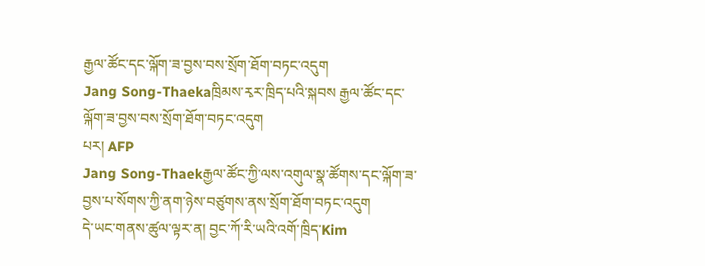རྒྱལ་ཚོང་དང་ལྐོག་ཟ་བྱས་བས་སྲོག་ཐོག་བཏང་འདུག
Jang Song-Thaekaཁྲིམས་རྭར་ཁྲིད་པའི་སྐབས རྒྱལ་ཚོང་དང་ལྐོག་ཟ་བྱས་བས་སྲོག་ཐོག་བཏང་འདུག
པར། AFP
Jang Song-Thaekརྒྱལ་ཚོང་ཀྱི་ལས་འགུལ་སྣ་ཚོགས་དང་ལྐོག་ཟ་བྱས་པ་སོགས་ཀྱི་ནག་ཉེས་བཙུགས་ནས་སྲོག་ཐོག་བཏང་འདུག
དེ་ཡང་གནས་ཚུལ་ལྟར་ན། བྱང་ཀོ་རི་ཡའི་འགོ་ཁྲིད་Kim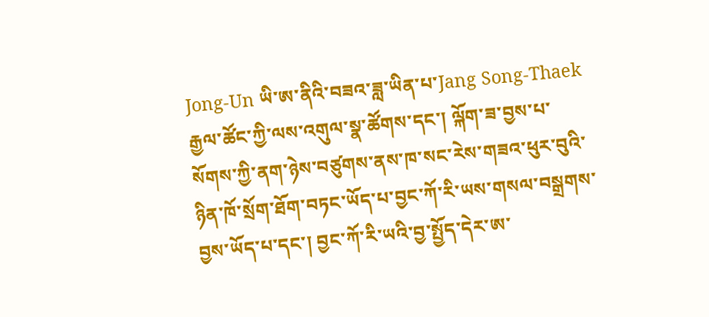Jong-Un ཡི་ཨ་ནིའི་བཟའ་ཟླ་ཡིན་པ་Jang Song-Thaek རྒྱལ་ཚོང་ཀྱི་ལས་འགུལ་སྣ་ཚོགས་དང་། ལྐོག་ཟ་བྱས་པ་སོགས་ཀྱི་ནག་ཉེས་བཙུགས་ནས་ཁ་སང་རེས་གཟའ་ཕུར་བུའི་ཉིན་ཁོ་སྲོག་ཐོག་བཏང་ཡོད་པ་བྱང་ཀོ་རི་ཡས་གསལ་བསྒྲགས་བྱས་ཡོད་པ་དང་། བྱང་ཀོ་རི་ཡའི་བྱ་སྤྱོད་དེར་ཨ་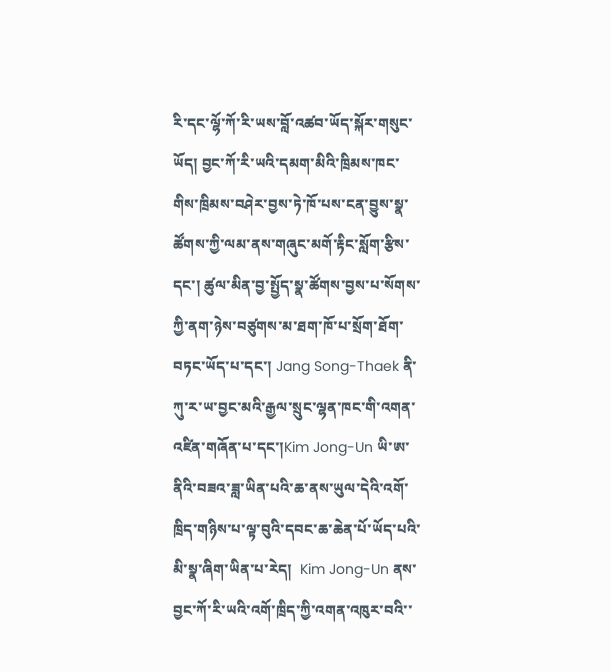རི་དང་ལྷོ་ཀོ་རི་ཡས་བློ་འཚབ་ཡོད་སྐོར་གསུང་ཡོད། བྱང་ཀོ་རི་ཡའི་དམག་མིའི་ཁྲིམས་ཁང་གིས་ཁྲིམས་བཤེར་བྱས་ཏེ་ཁོ་པས་ངན་བྱུས་སྣ་ཚོགས་ཀྱི་ལམ་ནས་གཞུང་མགོ་རྟིང་སློག་རྩིས་དང་། ཚུལ་མིན་བྱ་སྤྱོད་སྣ་ཚོགས་བྱས་པ་སོགས་ཀྱི་ནག་ཉེས་བཙུགས་མ་ཐག་ཁོ་པ་སྲོག་ཐོག་བཏང་ཡོད་པ་དང་། Jang Song-Thaek ནི་ཀུ་ར་ཡ་བྱང་མའི་རྒྱལ་སྲུང་ལྷན་ཁང་གི་འགན་འཛིན་གཞོན་པ་དང་།Kim Jong-Un ཡི་ཨ་ནིའི་བཟའ་ཟླ་ཡིན་པའི་ཆ་ནས་ཡུལ་དེའི་འགོ་ཁྲིད་གཉིས་པ་ལྟ་བུའི་དབང་ཆ་ཆེན་པོ་ཡོད་པའི་མི་སྣ་ཞིག་ཡིན་པ་རེད།  Kim Jong-Un ནས་བྱང་ཀོ་རི་ཡའི་འགོ་ཁྲིད་ཀྱི་འགན་འཁུར་བའི་་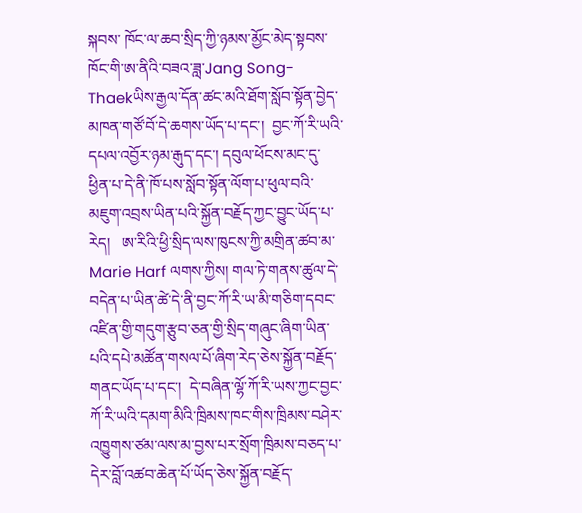སྐབས་ ཁོང་ལ་ཆབ་སྲིད་ཀྱི་ཉམས་མྱོང་མེད་སྟབས་ ཁོང་གི་ཨ་ནིའི་བཟའ་ཟླ་Jang Song-Thaekཡིས་རྒྱལ་དོན་ཚང་མའི་ཐོག་སློབ་སྟོན་བྱེད་མཁན་གཙོ་བོ་དེ་ཆགས་ཡོད་པ་དང་།  བྱང་ཀོ་རི་ཡའི་དཔལ་འབྱོར་ཉམ་རྒུད་དང་། དབུལ་ཕོངས་མང་དུ་ཕྱིན་པ་དེ་ནི་ཁོ་པས་སློབ་སྟོན་ལོག་པ་ཕུལ་བའི་མཇུག་འབྲས་ཡིན་པའི་སྐྱོན་བརྗོད་ཀྱང་བྱུང་ཡོད་པ་རེད།   ཨ་རིའི་ཕྱི་སྲིད་ལས་ཁུངས་ཀྱི་མགྲིན་ཚབ་མ་Marie Harf ལགས་ཀྱིས། གལ་ཏེ་གནས་ཚུལ་དེ་བདེན་པ་ཡིན་ཚེ་དེ་ནི་བྱང་ཀོ་རི་ཡ་མི་གཅིག་དབང་འཛིན་གྱི་གདུག་རྩུབ་ཅན་གྱི་སྲིད་གཞུང་ཞིག་ཡིན་པའི་དཔེ་མཚོན་གསལ་པོ་ཞིག་རེད་ཅེས་སྐྱོན་བརྗོད་གནང་ཡོད་པ་དང་།  དེ་བཞིན་ལྷོ་ཀོ་རི་ཡས་ཀྱང་བྱང་ཀོ་རི་ཡའི་དམག་མིའི་ཁྲིམས་ཁང་གིས་ཁྲིམས་བཤེར་འཁྱུགས་ཙམ་ལས་མ་བྱས་པར་སྲོག་ཁྲིམས་བཅད་པ་དེར་བློ་འཚབ་ཆེན་པོ་ཡོད་ཅེས་སྐྱོན་བརྗོད་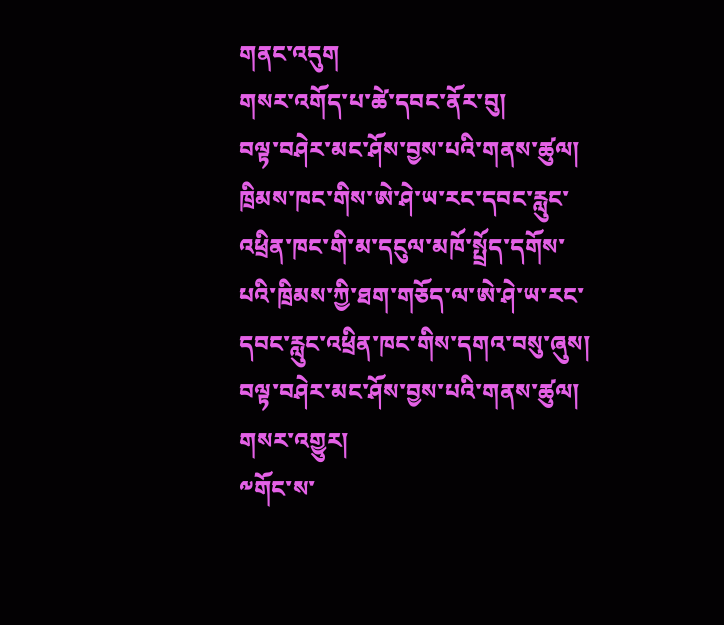གནང་འདུག
གསར་འགོད་པ་ཚེ་དབང་ནོར་བུ།
བལྟ་བཤེར་མང་ཤོས་བྱས་པའི་གནས་ཚུལ།
ཁྲིམས་ཁང་གིས་ཨེ་ཤེ་ཡ་རང་དབང་རླུང་འཕྲིན་ཁང་གི་མ་དངུལ་མཁོ་སྤྲོད་དགོས་པའི་ཁྲིམས་ཀྱི་ཐག་གཅོད་ལ་ཨེ་ཤེ་ཡ་རང་དབང་རླུང་འཕྲིན་ཁང་གིས་དགའ་བསུ་ཞུས།
བལྟ་བཤེར་མང་ཤོས་བྱས་པའི་གནས་ཚུལ།
གསར་འགྱུར།
༸གོང་ས་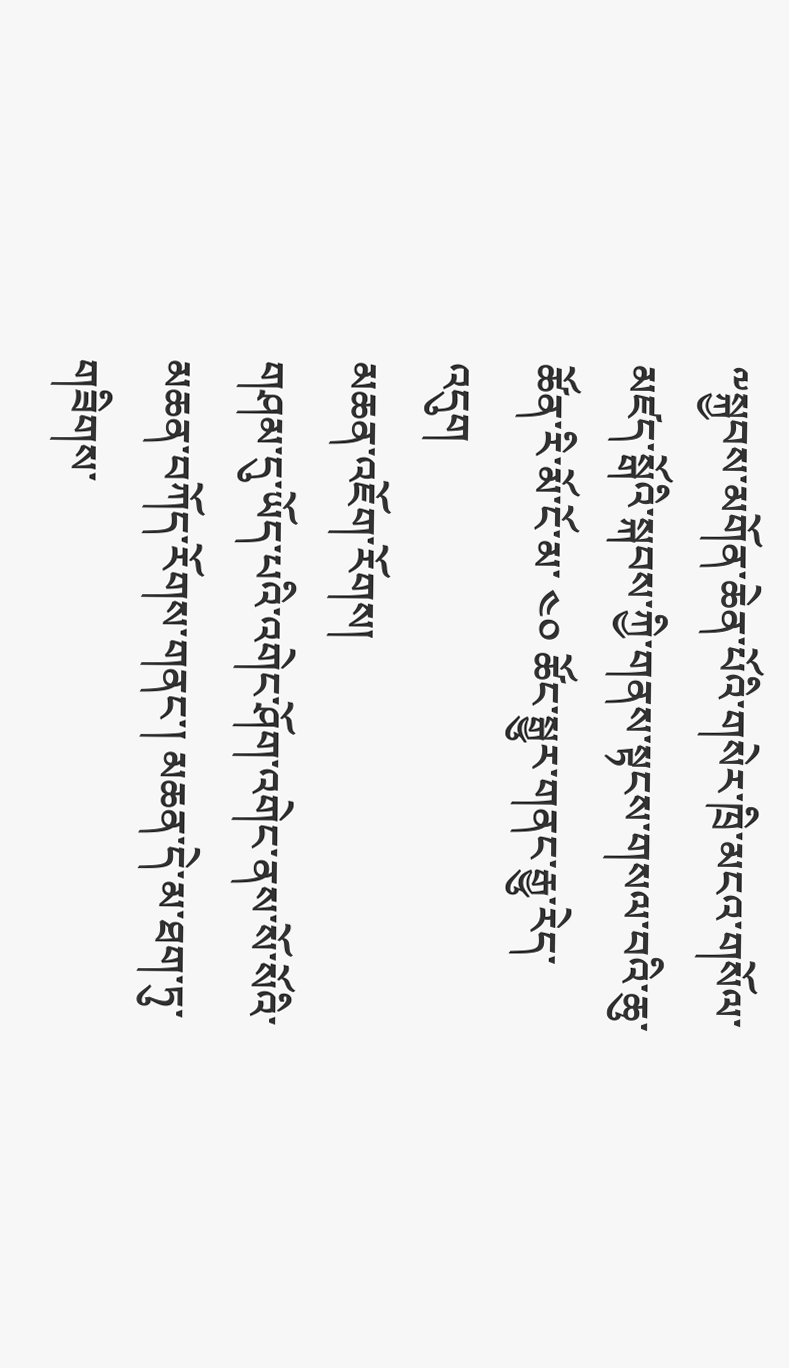༸སྐྱབས་མགོན་ཆེན་པོའི་གསེར་ཁྲི་མངའ་གསོལ་མཛད་སྒོའི་སྐབས་ཀྱི་གནས་སྟངས་གསལ་བའི་ཆུ་ཚོན་རི་མོ་ངོ་མ་ ༤༠ ཚོང་སྒྱུར་གནང་རྒྱུ་རེད་འདུག
མཆན་འཇོག་རོགས།
གཤམ་དུ་ཡོད་པའི་འགེང་ཤོག་འགེང་ནས་སོ་སོའི་མཆན་བཀོད་རོགས་གནང་། མཆན་དེ་མ་ཐག་ཏུ་གཟིགས་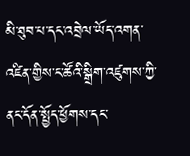མི་ཐུབ་པ་དང་འབྲེལ་ཡོད་འགན་འཛིན་གྱིས་ང་ཚོའི་སྒྲིག་འཛུགས་ཀྱི་ནང་དོན་སྤྱོད་ཕྱོགས་དང་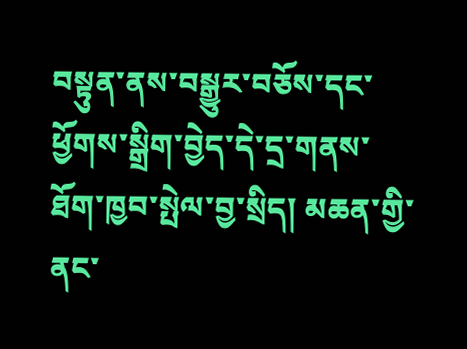བསྟུན་ནས་བསྒྱུར་བཅོས་དང་ཕྱོགས་སྒྲིག་བྱེད་དེ་དྲ་གནས་ཐོག་ཁྱབ་སྤེལ་བྱ་སྲིད། མཆན་གྱི་ནང་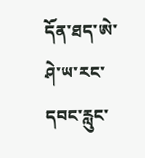དོན་ཐད་ཨེ་ཤེ་ཡ་རང་དབང་རླུང་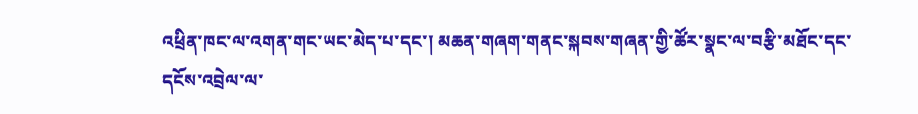འཕྲིན་ཁང་ལ་འགན་གང་ཡང་མེད་པ་དང་། མཆན་གཞག་གནང་སྐབས་གཞན་གྱི་ཚོར་སྣང་ལ་བརྩི་མཐོང་དང་དངོས་འབྲེལ་ལ་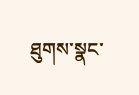ཐུགས་སྣང་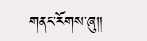གནང་རོགས་ཞུ༎